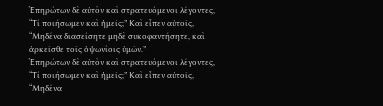Ἐπηρώτων δὲ αὐτὸν καὶ στρατευόμενοι λέγοντες, “Τί ποιήσωμεν καὶ ἡμεῖς;” Καὶ εἶπεν αὐτοῖς, “Μηδένα διασείσητε μηδὲ συκοφαντήσητε, καὶ ἀρκεῖσθε τοῖς ὀψωνίοις ὑμῶν.”
Ἐπηρώτων δὲ αὐτὸν καὶ στρατευόμενοι λέγοντες, “Τί ποιήσωμεν καὶ ἡμεῖς;” Καὶ εἶπεν αὐτοῖς, “Μηδένα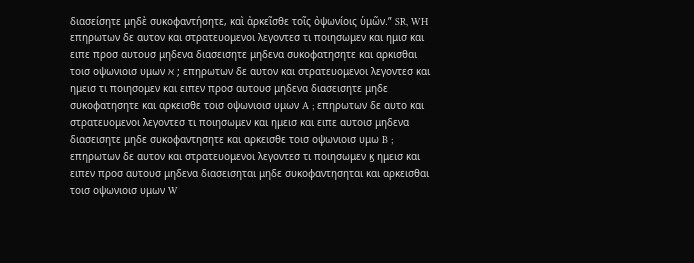διασείσητε μηδὲ συκοφαντήσητε, καὶ ἀρκεῖσθε τοῖς ὀψωνίοις ὑμῶν.” SR, WH επηρωτων δε αυτον και στρατευομενοι λεγοντεσ τι ποιησωμεν και ημισ και ειπε προσ αυτουσ μηδενα διασεισητε μηδενα συκοφατησητε και αρκισθαι τοισ οψωνιοισ υμων ℵ ; επηρωτων δε αυτον και στρατευομενοι λεγοντεσ και ημεισ τι ποιησομεν και ειπεν προσ αυτουσ μηδενα διασεισητε μηδε συκοφατησητε και αρκεισθε τοισ οψωνιοισ υμων A ; επηρωτων δε αυτο και στρατευομενοι λεγοντεσ τι ποιησωμεν και ημεισ και ειπε αυτοισ μηδενα διασεισητε μηδε συκοφαντησητε και αρκεισθε τοισ οψωνιοισ υμω B ; επηρωτων δε αυτον και στρατευομενοι λεγοντεσ τι ποιησωμεν ϗ ημεισ και ειπεν προσ αυτουσ μηδενα διασεισηται μηδε συκοφαντησηται και αρκεισθαι τοισ οψωνιοισ υμων W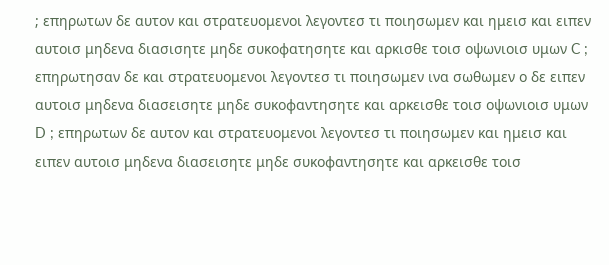; επηρωτων δε αυτον και στρατευομενοι λεγοντεσ τι ποιησωμεν και ημεισ και ειπεν αυτοισ μηδενα διασισητε μηδε συκοφατησητε και αρκισθε τοισ οψωνιοισ υμων C ; επηρωτησαν δε και στρατευομενοι λεγοντεσ τι ποιησωμεν ινα σωθωμεν ο δε ειπεν αυτοισ μηδενα διασεισητε μηδε συκοφαντησητε και αρκεισθε τοισ οψωνιοισ υμων D ; επηρωτων δε αυτον και στρατευομενοι λεγοντεσ τι ποιησωμεν και ημεισ και ειπεν αυτοισ μηδενα διασεισητε μηδε συκοφαντησητε και αρκεισθε τοισ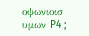οψωνιοισ υμων P4 ;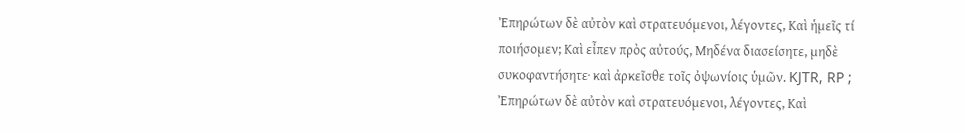Ἐπηρώτων δὲ αὐτὸν καὶ στρατευόμενοι, λέγοντες, Καὶ ἡμεῖς τί ποιήσομεν; Καὶ εἶπεν πρὸς αὐτούς, Μηδένα διασείσητε, μηδὲ συκοφαντήσητε· καὶ ἀρκεῖσθε τοῖς ὀψωνίοις ὑμῶν. KJTR, RP ; Ἐπηρώτων δὲ αὐτὸν καὶ στρατευόμενοι, λέγοντες, Καὶ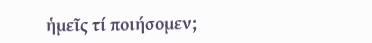ἡμεῖς τί ποιήσομεν;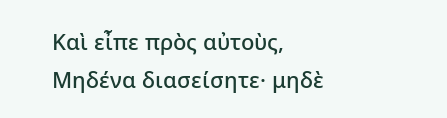Καὶ εἶπε πρὸς αὐτοὺς, Μηδένα διασείσητε· μηδὲ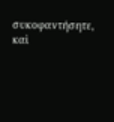συκοφαντήσητε, καὶ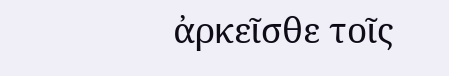ἀρκεῖσθε τοῖς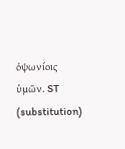ὀψωνίοις ὑμῶν. ST (substitution)